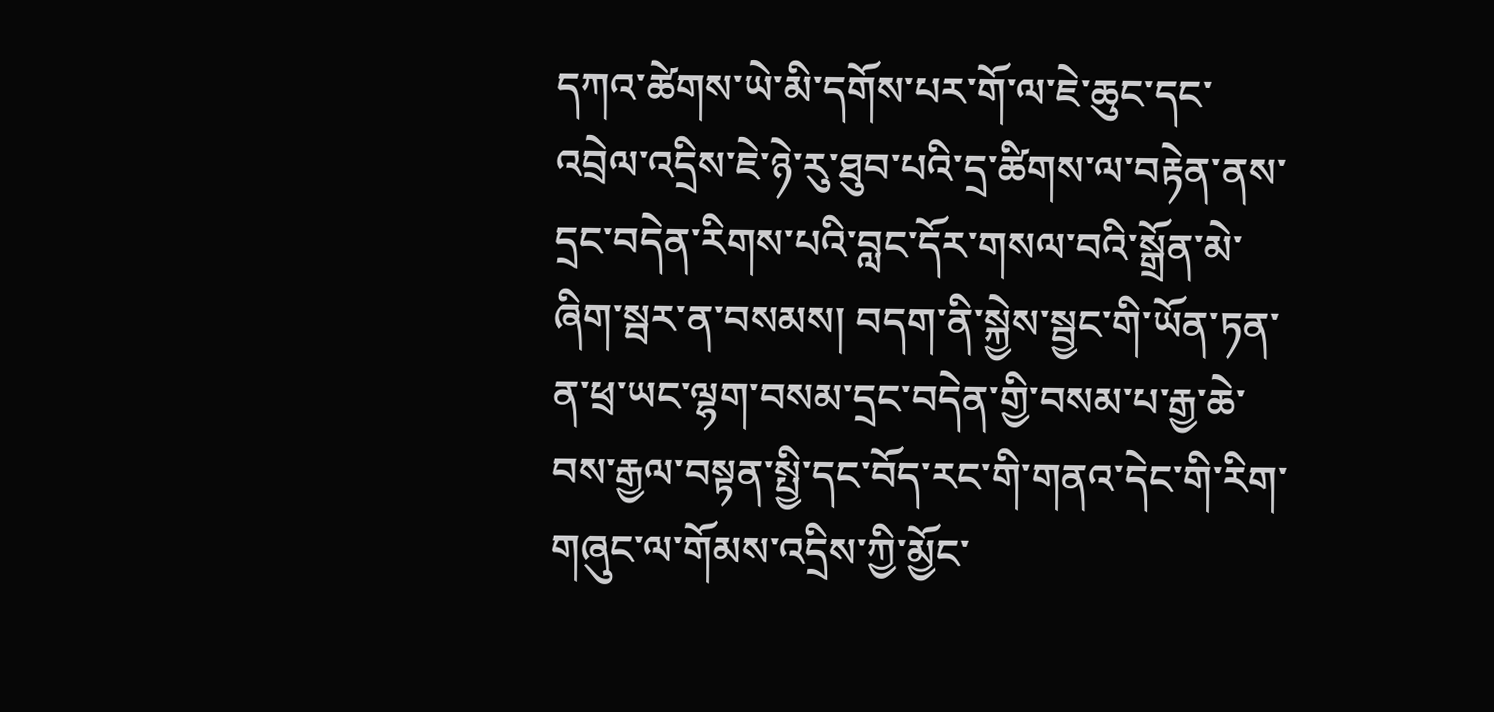དཀའ་ཚེགས་ཡེ་མི་དགོས་པར་གོ་ལ་ཇེ་ཆུང་དང་འབྲེལ་འདྲིས་ཇེ་ཉེ་རུ་ཐུབ་པའི་དྲ་ཚིགས་ལ་བརྟེན་ནས་དྲང་བདེན་རིགས་པའི་བླང་དོར་གསལ་བའི་སྒྲོན་མེ་ཞིག་སྦར་ན་བསམས། བདག་ནི་སྐྱེས་སྦྱང་གི་ཡོན་ཏན་ན་ཕྲ་ཡང་ལྷག་བསམ་དྲང་བདེན་གྱི་བསམ་པ་རྒྱ་ཆེ་བས་རྒྱལ་བསྟན་སྤྱི་དང་བོད་རང་གི་གནའ་དེང་གི་རིག་གཞུང་ལ་གོམས་འདྲིས་ཀྱི་མྱོང་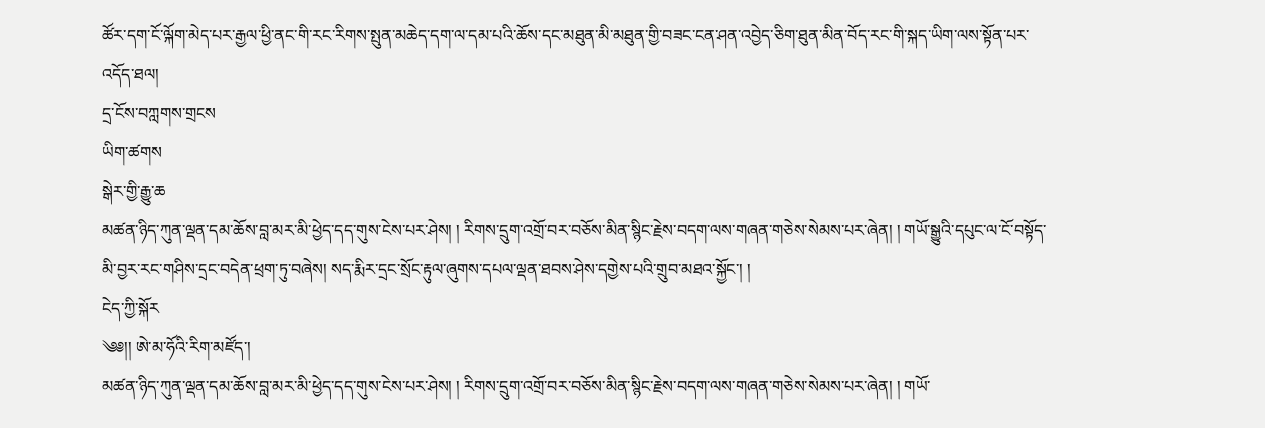ཚོར་དག་ངོ་ལྐོག་མེད་པར་རྒྱལ་ཕྱི་ནང་གི་རང་རིགས་སྤུན་མཆེད་དག་ལ་དམ་པའི་ཆོས་དང་མཐུན་མི་མཐུན་གྱི་བཟང་ངན་ཤན་འབྱེད་ཅིག་ཐུན་མིན་བོད་རང་གི་སྐད་ཡིག་ལས་སྟོན་པར་འདོད་ཐལ།
དྲ་ངོས་བཀླགས་གྲངས
ཡིག་ཚགས
སྒེར་གྱི་རྒྱུ་ཆ
མཚན་ཉིད་ཀུན་ལྡན་དམ་ཆོས་བླ་མར་མི་ཕྱེད་དད་གུས་ངེས་པར་ཤེས། ། རིགས་དྲུག་འགྲོ་བར་བཅོས་མིན་སྙིང་རྗེས་བདག་ལས་གཞན་གཅེས་སེམས་པར་ཞེན། ། གཡོ་སྒྱུའི་དཔུང་ལ་ངོ་བསྟོད་མི་བྱར་རང་གཤིས་དྲང་བདེན་ཕྲག་ཏུ་བཞེས། སད་རྨིར་དྲང་སྲོང་རྟུལ་ཞུགས་དཔལ་ལྡན་ཐབས་ཤེས་དགྱེས་པའི་གྲུབ་མཐའ་སྐྱོང་། །
ངེད་ཀྱི་སྐོར
༄༅།། ཨེ་མ་ཧོའི་རིག་མཛོད་།
མཚན་ཉིད་ཀུན་ལྡན་དམ་ཆོས་བླ་མར་མི་ཕྱེད་དད་གུས་ངེས་པར་ཤེས། ། རིགས་དྲུག་འགྲོ་བར་བཅོས་མིན་སྙིང་རྗེས་བདག་ལས་གཞན་གཅེས་སེམས་པར་ཞེན། ། གཡོ་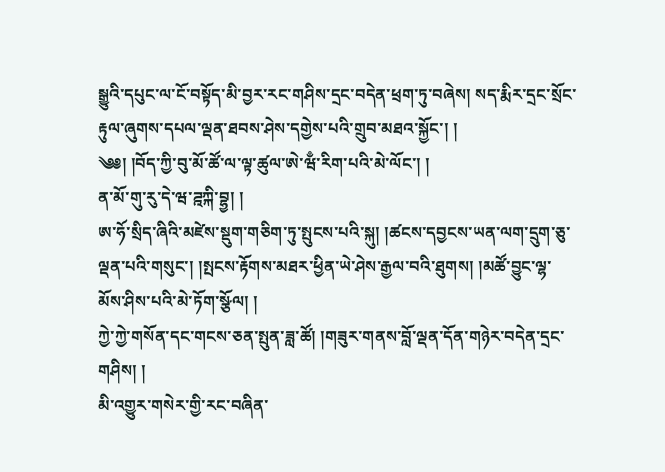སྒྱུའི་དཔུང་ལ་ངོ་བསྟོད་མི་བྱར་རང་གཤིས་དྲང་བདེན་ཕྲག་ཏུ་བཞེས། སད་རྨིར་དྲང་སྲོང་རྟུལ་ཞུགས་དཔལ་ལྡན་ཐབས་ཤེས་དགྱེས་པའི་གྲུབ་མཐའ་སྐྱོང་། །
༄༅། །བོད་ཀྱི་བུ་མོ་ཚོ་ལ་ལྟ་ཚུལ་ཨེ་ཝྃ་རིག་པའི་མེ་ལོང་། །
ན་མོ་གུ་རུ་དེ་ཝ་ཌྰཀྐི་བྷྱ། །
ཨ་ཧོ་སྲིད་ཞིའི་མཛེས་སྡུག་གཅིག་ཏུ་སྤུངས་པའི་སྐུ། །ཚངས་དབྱངས་ཡན་ལག་དྲུག་ཅུ་ལྡན་པའི་གསུང་། །སྤངས་རྟོགས་མཐར་ཕྱིན་ཡེ་ཤེས་རྒྱལ་བའི་ཐུགས། །མཚོ་བྱུང་ལྷ་མོས་ཤིས་པའི་མེ་ཏོག་སྩོལ། །
ཀྱེ་ཀྱེ་གསོན་དང་གངས་ཅན་སྤུན་ཟླ་ཚོ། །གཟུར་གནས་བློ་ལྡན་དོན་གཉེར་བདེན་དྲང་གཤིས། །
མི་འགྱུར་གསེར་གྱི་རང་བཞིན་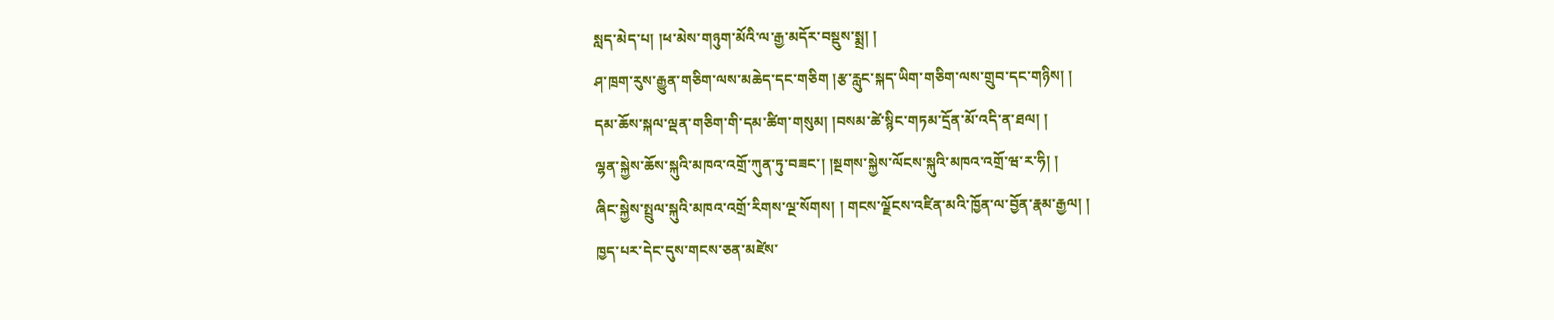སླད་མེད་པ། །ཕ་མེས་གཉུག་མོའི་ལ་རྒྱ་མདོར་བསྡུས་སྨྲ། །
ཤ་ཁྲག་རུས་རྒྱུན་གཅིག་ལས་མཆེད་དང་གཅིག །རྩ་རླུང་སྐད་ཡིག་གཅིག་ལས་གྲུབ་དང་གཉིས། །
དམ་ཆོས་སྐལ་ལྡན་གཅིག་གི་དམ་ཚིག་གསུམ། །བསམ་ཚེ་སྙིང་གཏམ་དྲོན་མོ་འདི་ན་ཐལ། །
ལྷན་སྐྱེས་ཆོས་སྐུའི་མཁའ་འགྲོ་ཀུན་ཏུ་བཟང་། །སྔགས་སྐྱེས་ལོངས་སྐུའི་མཁའ་འགྲོ་ཝ་ར་ཧི། །
ཞིང་སྐྱེས་སྤྲུལ་སྐུའི་མཁའ་འགྲོ་རིགས་ལྔ་སོགས། ། གངས་ལྗོངས་འཛིན་མའི་ཁྱོན་ལ་བྱོན་རྣམ་རྒྱལ། །
ཁྱད་པར་དེང་དུས་གངས་ཅན་མཛེས་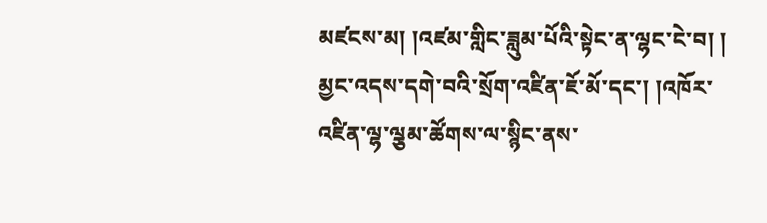མཛངས་མ། །འཛམ་གླིང་ཟླུམ་པོའི་སྟེང་ན་ལྷང་ངེ་བ། །
མྱང་འདས་དགེ་བའི་སྲོག་འཛིན་ཇོ་མོ་དང་། །འཁོར་འཛིན་ལྷ་ལྕམ་ཚོགས་ལ་སྙིང་ནས་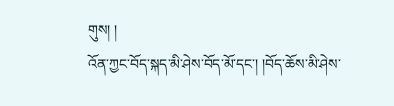གུས། །
འོན་ཀྱང་བོད་སྐད་མི་ཤེས་བོད་མོ་དང་། །བོད་ཆོས་མི་ཤེས་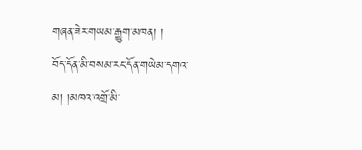གཞན་ཟེར་གཡམ་རྒྱུག་མཁན། །
བོད་དོན་མི་བསམ་རང་དོན་གཡེམ་དགའ་མ། །མཁའ་འགྲོ་མི་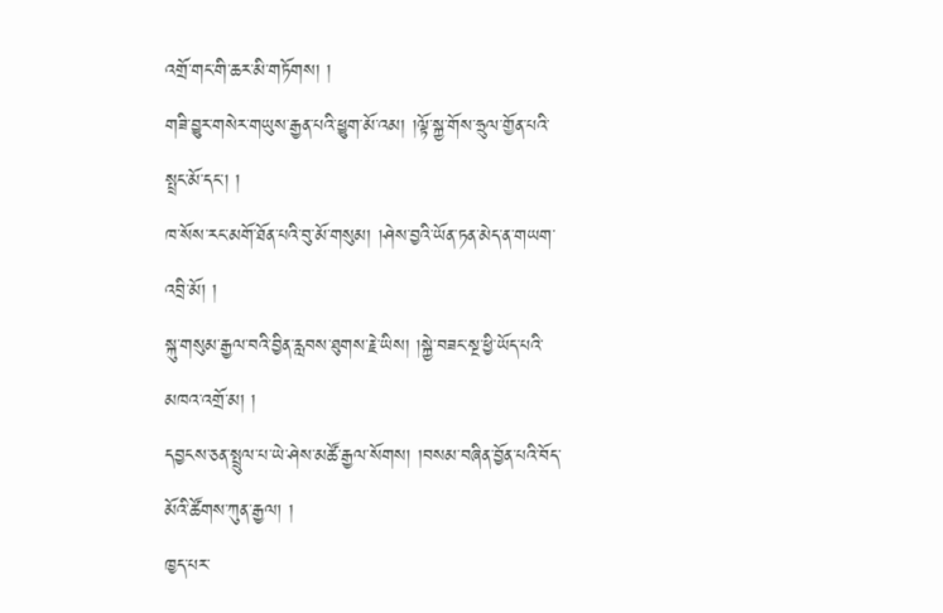འགྲོ་གང་གི་ཆར་མི་གཏོགས། །
གཟི་བྱུར་གསེར་གཡུས་རྒྱན་པའི་ཕྱུག་མོ་འམ། །ལྟོ་སྐྱ་གོས་ཧྲུལ་གྱོན་པའི་སྤྲང་མོ་དང་། །
ཁ་སོས་རང་མགོ་ཐོན་པའི་བུ་མོ་གསུམ། །ཤེས་བྱའི་ཡོན་ཏན་མེད་ན་གཡག་འབྲི་མོ། །
སྐུ་གསུམ་རྒྱལ་བའི་བྱིན་རླབས་ཐུགས་རྗེ་ཡིས། །སྐྱེ་བཟང་སྔ་ཕྱི་ཡོད་པའི་མཁའ་འགྲོ་མ། །
དབྱངས་ཅན་སྤྲུལ་པ་ཡེ་ཤེས་མཚོ་རྒྱལ་སོགས། །བསམ་བཞིན་བྱོན་པའི་བོད་མོའི་ཚོགས་ཀུན་རྒྱལ། །
ཁྱད་པར་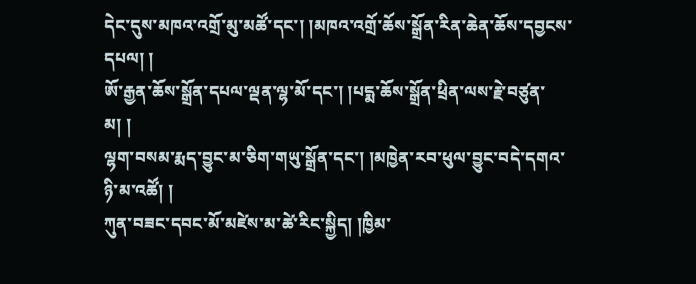དེང་དུས་མཁའ་འགྲོ་མུ་མཚོ་དང་། །མཁའ་འགྲོ་ཆོས་སྒྲོན་རིན་ཆེན་ཆོས་དབྱངས་དཔལ། །
ཨོ་རྒྱན་ཆོས་སྒྲོན་དཔལ་ལྡན་ལྷ་མོ་དང་། །པདྨ་ཆོས་སྒྲོན་ཕྲིན་ལས་རྗེ་བཙུན་མ། །
ལྷག་བསམ་རྨད་བྱུང་མ་ཅིག་གཡུ་སྒྲོན་དང་། །མཁྱེན་རབ་ཕུལ་བྱུང་བདེ་དགའ་ཉི་མ་འཚོ། །
ཀུན་བཟང་དབང་མོ་མཛེས་མ་ཚེ་རིང་སྐྱིད། །ཁྱིམ་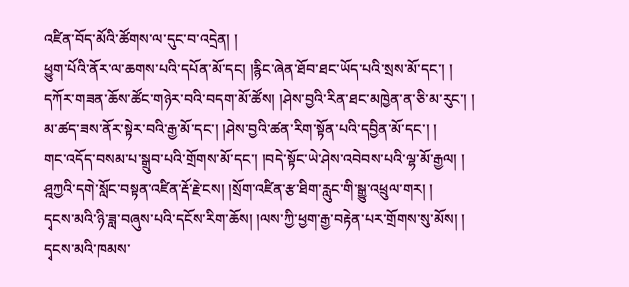འཛིན་བོད་མོའི་ཚོགས་ལ་དུང་བ་འདྲེན། །
ཕྱུག་པོའི་ནོར་ལ་ཆགས་པའི་དཔོན་མོ་དང། །རྙིང་ཞེན་ཐོབ་ཐང་ཡོད་པའི་སྲས་མོ་དང་། །
དཀོར་གཟན་ཆོས་ཚོང་གཉེར་བའི་བདག་མོ་ཚོས། །ཤེས་བྱའི་རིན་ཐང་མཁྱེན་ན་ཅི་མ་རུང་། །
མ་ཚད་ཟས་ནོར་སྟེར་བའི་རྒྱ་མོ་དང་། །ཤེས་བྱའི་ཚན་རིག་སྟོན་པའི་དབྱིན་མོ་དང་། །
གང་འདོད་བསམ་པ་སྒྲུབ་པའི་གྲོགས་མོ་དང་། །བདེ་སྟོང་ཡེ་ཤེས་འབེབས་པའི་ལྷ་མོ་རྒྱལ། །
ཤྰཀྱའི་དགེ་སློང་བསྟན་འཛིན་རྡོ་རྗེ་ངས། །སྲོག་འཛིན་རྩ་ཐིག་རླུང་གི་སྒྱུ་འཕྲུལ་གར། །
དྭངས་མའི་ཉི་ཟླ་བཞུས་པའི་དངོས་རིག་ཆོས། །ལས་ཀྱི་ཕྱག་རྒྱ་བརྟེན་པར་གྲོགས་སུ་མོས། །
དྭངས་མའི་ཁམས་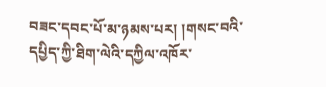བཟང་དབང་པོ་མ་ཉམས་པར། །གསང་བའི་དཔྱིད་ཀྱི་ཐིག་ལེའི་དཀྱིལ་འཁོར་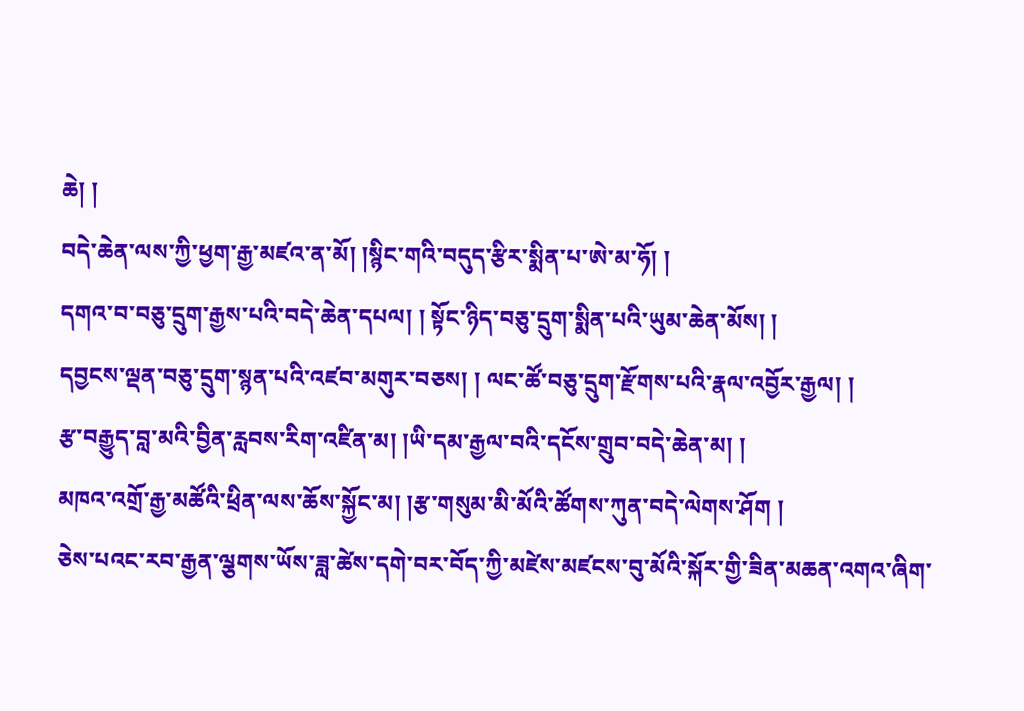ཆེ། །
བདེ་ཆེན་ལས་ཀྱི་ཕྱག་རྒྱ་མཛའ་ན་མོ། །སྙིང་གའི་བདུད་རྩིར་སྨིན་པ་ཨེ་མ་ཧོ། །
དགའ་བ་བཅུ་དྲུག་རྒྱས་པའི་བདེ་ཆེན་དཔལ། ། སྟོང་ཉིད་བཅུ་དྲུག་སྨིན་པའི་ཡུམ་ཆེན་མོས། །
དབྱངས་ལྡན་བཅུ་དྲུག་སྙན་པའི་འཛབ་མགུར་བཅས། ། ལང་ཚོ་བཅུ་དྲུག་རྫོགས་པའི་རྣལ་འབྱོར་རྒྱལ། །
རྩ་བརྒྱུད་བླ་མའི་བྱིན་རླབས་རིག་འཛིན་མ། །ཡི་དམ་རྒྱལ་བའི་དངོས་གྲུབ་བདེ་ཆེན་མ། །
མཁའ་འགྲོ་རྒྱ་མཚོའི་ཕྲིན་ལས་ཆོས་སྐྱོང་མ། །རྩ་གསུམ་མི་མོའི་ཚོགས་ཀུན་བདེ་ལེགས་ཤོག །
ཅེས་པའང་རབ་རྒྱན་ལྕགས་ཡོས་ཟླ་ཚེས་དགེ་བར་བོད་ཀྱི་མཛེས་མཛངས་བུ་མོའི་སྐོར་གྱི་ཟིན་མཆན་འགའ་ཞིག་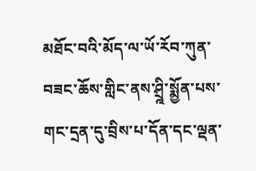མཐོང་བའི་མོད་ལ་ཡོ་རོབ་ཀུན་བཟང་ཆོས་གླིང་ནས་ཤྲྰི་སྨྱོན་པས་གང་དྲན་དུ་བྲིས་པ་དོན་དང་ལྡན་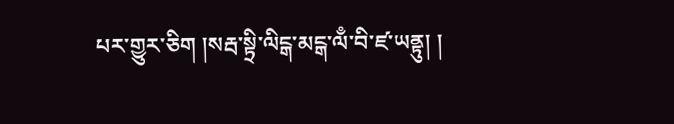པར་གྱུར་ཅིག །སརྦ་སྟྲི་ལིངྒ་མངྒ་ལྃ་བི་ཛ་ཡནྟུ། །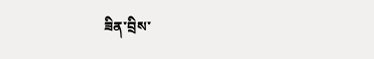ཟིན་བྲིས་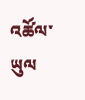འཚོལ་ཡུལ